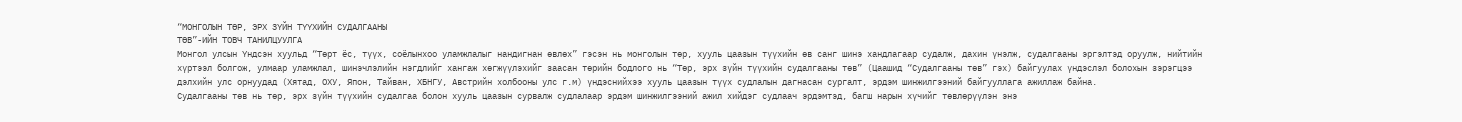“МОНГОЛЫН ТӨР, ЭРХ ЗҮЙН ТҮҮХИЙН СУДАЛГААНЫ
ТӨВ”-ИЙН ТОВЧ ТАНИЛЦУУЛГА
Монгол улсын Үндсэн хуульд “Төрт ёс, түүх, соёлынхоо уламжлалыг нандигнан өвлөх” гэсэн нь монголын төр, хууль цаазын түүхийн өв санг шинэ хандлагаар судалж, дахин үнэлж, судалгааны эргэлтэд оруулж, нийтийн хүртээл болгож, улмаар уламжлал, шинэчлэлийн нэгдлийг хангаж хөгжүүлэхийг заасан төрийн бодлого нь “Төр, эрх зүйн түүхийн судалгааны төв” (Цаашид “Судалгааны төв” гэх) байгуулах үндэслэл болохын зэрэгцээ дэлхийн улс орнуудад (Хятад, ОХУ, Япон, Тайван, ХБНГУ, Австрийн холбооны улс г.м) үндэснийхээ хууль цаазын түүх судлалын дагнасан сургалт, эрдэм шинжилгээний байгууллага ажиллаж байна.
Судалгааны төв нь төр, эрх зүйн түүхийн судалгаа болон хууль цаазын сурвалж судлалаар эрдэм шинжилгээний ажил хийдэг судлаач эрдэмтэд, багш нарын хүчийг төвлөрүүлэн энэ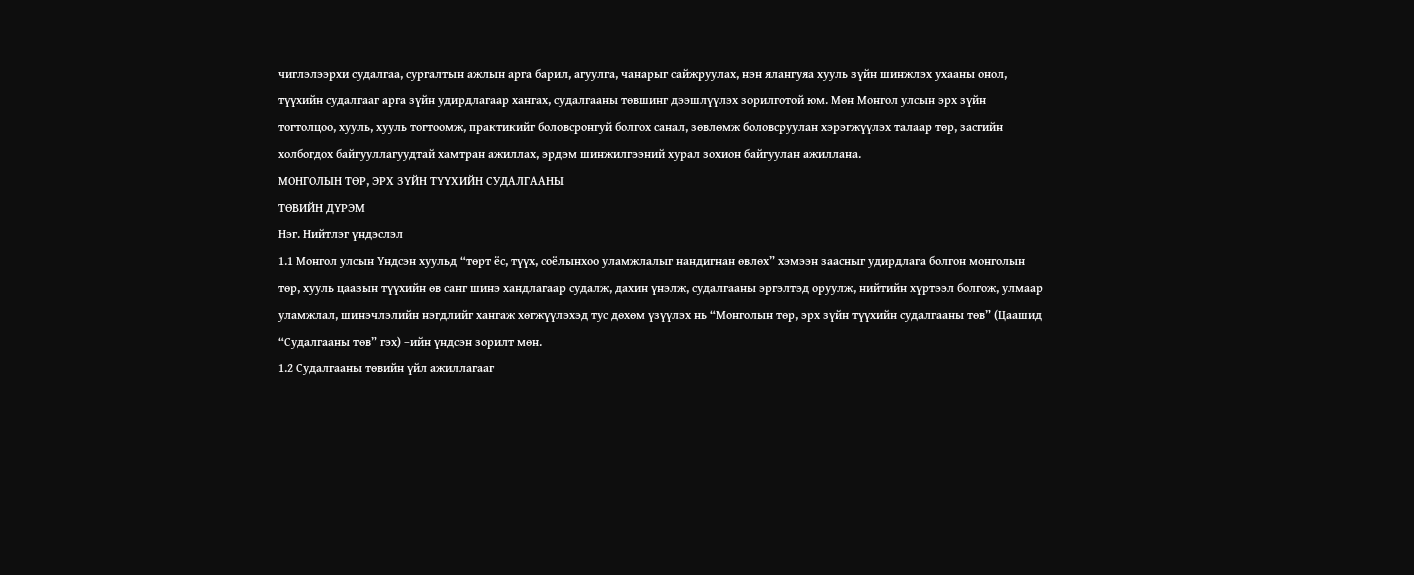чиглэлээрхи судалгаа, сургалтын ажлын арга барил, агуулга, чанарыг сайжруулах, нэн ялангуяа хууль зүйн шинжлэх ухааны онол, түүхийн судалгааг арга зүйн удирдлагаар хангах, судалгааны төвшинг дээшлүүлэх зорилготой юм. Мөн Монгол улсын эрх зүйн тогтолцоо, хууль, хууль тогтоомж, практикийг боловсронгуй болгох санал, зөвлөмж боловсруулан хэрэгжүүлэх талаар төр, засгийн холбогдох байгууллагуудтай хамтран ажиллах, эрдэм шинжилгээний хурал зохион байгуулан ажиллана.
МОНГОЛЫН ТӨР, ЭРХ ЗҮЙН ТҮҮХИЙН СУДАЛГААНЫ
ТӨВИЙН ДҮРЭМ
Нэг. Нийтлэг үндэслэл
1.1 Монгол улсын Үндсэн хуульд “төрт ёс, түүх, соёлынхоо уламжлалыг нандигнан өвлөх” хэмээн заасныг удирдлага болгон монголын төр, хууль цаазын түүхийн өв санг шинэ хандлагаар судалж, дахин үнэлж, судалгааны эргэлтэд оруулж, нийтийн хүртээл болгож, улмаар уламжлал, шинэчлэлийн нэгдлийг хангаж хөгжүүлэхэд тус дөхөм үзүүлэх нь “Монголын төр, эрх зүйн түүхийн судалгааны төв” (Цаашид “Судалгааны төв” гэх) –ийн үндсэн зорилт мөн.
1.2 Судалгааны төвийн үйл ажиллагааг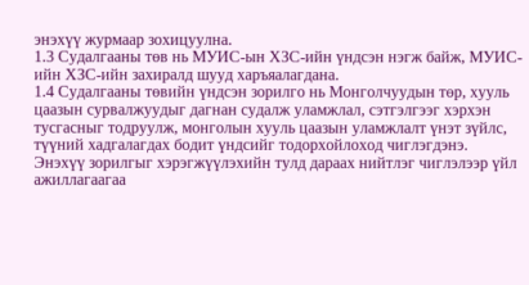энэхүү журмаар зохицуулна.
1.3 Судалгааны төв нь МУИС-ын ХЗС-ийн үндсэн нэгж байж, МУИС-ийн ХЗС-ийн захиралд шууд харъяалагдана.
1.4 Судалгааны төвийн үндсэн зорилго нь Монголчуудын төр, хууль цаазын сурвалжуудыг дагнан судалж уламжлал, сэтгэлгээг хэрхэн тусгасныг тодруулж, монголын хууль цаазын уламжлалт үнэт зүйлс, түүний хадгалагдах бодит үндсийг тодорхойлоход чиглэгдэнэ.
Энэхүү зорилгыг хэрэгжүүлэхийн тулд дараах нийтлэг чиглэлээр үйл ажиллагаагаа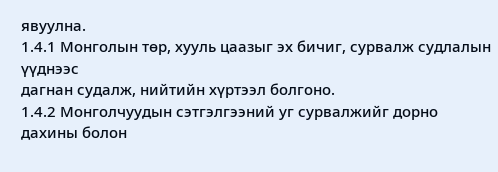явуулна.
1.4.1 Монголын төр, хууль цаазыг эх бичиг, сурвалж судлалын үүднээс
дагнан судалж, нийтийн хүртээл болгоно.
1.4.2 Монголчуудын сэтгэлгээний уг сурвалжийг дорно дахины болон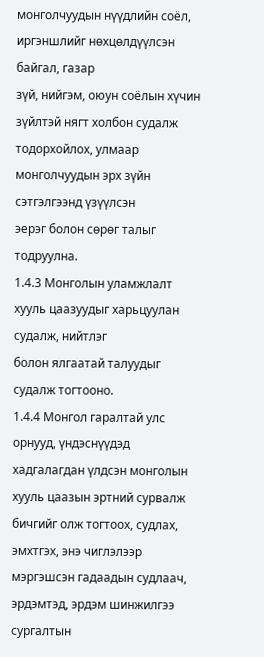монголчуудын нүүдлийн соёл, иргэншлийг нөхцөлдүүлсэн байгал, газар
зүй, нийгэм, оюун соёлын хүчин зүйлтэй нягт холбон судалж
тодорхойлох, улмаар монголчуудын эрх зүйн сэтгэлгээнд үзүүлсэн
эерэг болон сөрөг талыг тодруулна.
1.4.3 Монголын уламжлалт хууль цаазуудыг харьцуулан судалж, нийтлэг
болон ялгаатай талуудыг судалж тогтооно.
1.4.4 Монгол гаралтай улс орнууд, үндэснүүдэд хадгалагдан үлдсэн монголын хууль цаазын эртний сурвалж бичгийг олж тогтоох, судлах, эмхтгэх, энэ чиглэлээр мэргэшсэн гадаадын судлаач, эрдэмтэд, эрдэм шинжилгээ сургалтын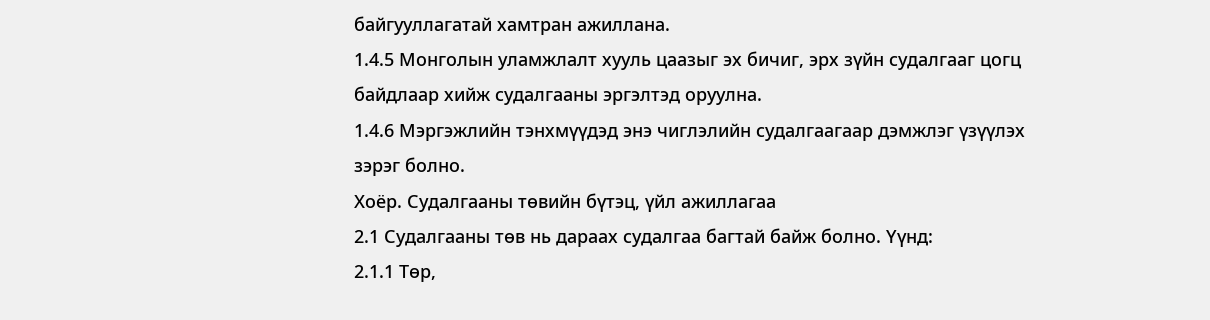байгууллагатай хамтран ажиллана.
1.4.5 Монголын уламжлалт хууль цаазыг эх бичиг, эрх зүйн судалгааг цогц
байдлаар хийж судалгааны эргэлтэд оруулна.
1.4.6 Мэргэжлийн тэнхмүүдэд энэ чиглэлийн судалгаагаар дэмжлэг үзүүлэх
зэрэг болно.
Хоёр. Судалгааны төвийн бүтэц, үйл ажиллагаа
2.1 Судалгааны төв нь дараах судалгаа багтай байж болно. Үүнд:
2.1.1 Төр,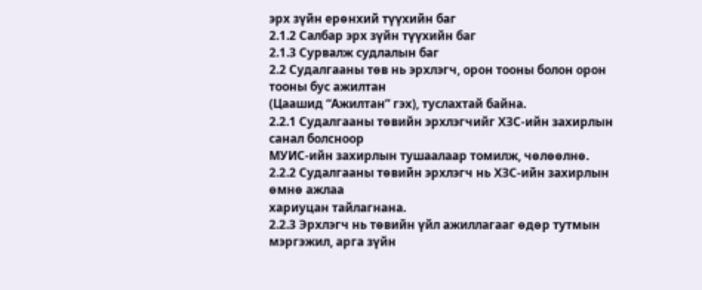эрх зүйн ерөнхий түүхийн баг
2.1.2 Салбар эрх зүйн түүхийн баг
2.1.3 Сурвалж судлалын баг
2.2 Судалгааны төв нь эрхлэгч, орон тооны болон орон тооны бус ажилтан
(Цаашид “Ажилтан” гэх), туслахтай байна.
2.2.1 Судалгааны төвийн эрхлэгчийг ХЗС-ийн захирлын санал болсноор
МУИС-ийн захирлын тушаалаар томилж, чөлөөлнө.
2.2.2 Судалгааны төвийн эрхлэгч нь ХЗС-ийн захирлын өмнө ажлаа
хариуцан тайлагнана.
2.2.3 Эрхлэгч нь төвийн үйл ажиллагааг өдөр тутмын мэргэжил, арга зүйн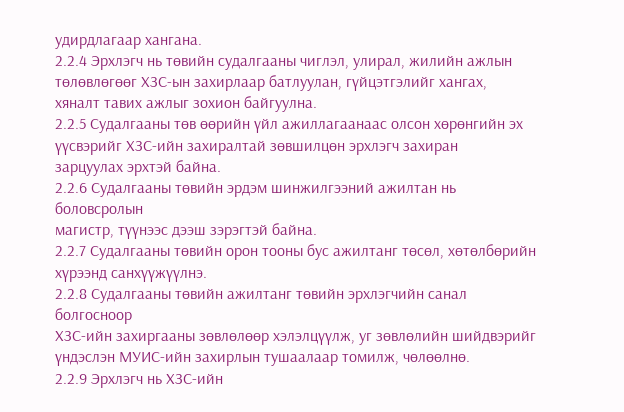удирдлагаар хангана.
2.2.4 Эрхлэгч нь төвийн судалгааны чиглэл, улирал, жилийн ажлын
төлөвлөгөөг ХЗС-ын захирлаар батлуулан, гүйцэтгэлийг хангах,
хяналт тавих ажлыг зохион байгуулна.
2.2.5 Судалгааны төв өөрийн үйл ажиллагаанаас олсон хөрөнгийн эх
үүсвэрийг ХЗС-ийн захиралтай зөвшилцөн эрхлэгч захиран
зарцуулах эрхтэй байна.
2.2.6 Судалгааны төвийн эрдэм шинжилгээний ажилтан нь боловсролын
магистр, түүнээс дээш зэрэгтэй байна.
2.2.7 Судалгааны төвийн орон тооны бус ажилтанг төсөл, хөтөлбөрийн
хүрээнд санхүүжүүлнэ.
2.2.8 Судалгааны төвийн ажилтанг төвийн эрхлэгчийн санал болгосноор
ХЗС-ийн захиргааны зөвлөлөөр хэлэлцүүлж, уг зөвлөлийн шийдвэрийг үндэслэн МУИС-ийн захирлын тушаалаар томилж, чөлөөлнө.
2.2.9 Эрхлэгч нь ХЗС-ийн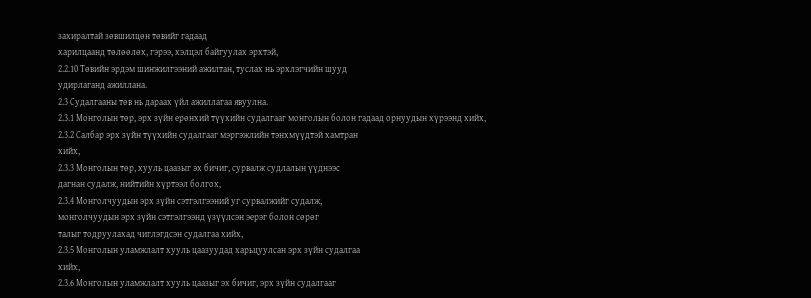захиралтай зөвшилцөн төвийг гадаад
харилцаанд төлөөлөх, гэрээ, хэлцэл байгуулах эрхтэй,
2.2.10 Төвийн эрдэм шинжилгээний ажилтан, туслах нь эрхлэгчийн шууд
удирлаганд ажиллана.
2.3 Судалгааны төв нь дараах үйл ажиллагаа явуулна.
2.3.1 Монголын төр, эрх зүйн ерөнхий түүхийн судалгааг монголын болон гадаад орнуудын хүрээнд хийх,
2.3.2 Салбар эрх зүйн түүхийн судалгааг мэргэжлийн тэнхмүүдтэй хамтран
хийх,
2.3.3 Монголын төр, хууль цаазыг эх бичиг, сурвалж судлалын үүднээс
дагнан судалж, нийтийн хүртээл болгох,
2.3.4 Монголчуудын эрх зүйн сэтгэлгээний уг сурвалжийг судалж,
монголчуудын эрх зүйн сэтгэлгээнд үзүүлсэн эерэг болон сөрөг
талыг тодруулахад чиглэгдсэн судалгаа хийх,
2.3.5 Монголын уламжлалт хууль цаазуудад харьцуулсан эрх зүйн судалгаа
хийх,
2.3.6 Монголын уламжлалт хууль цаазыг эх бичиг, эрх зүйн судалгааг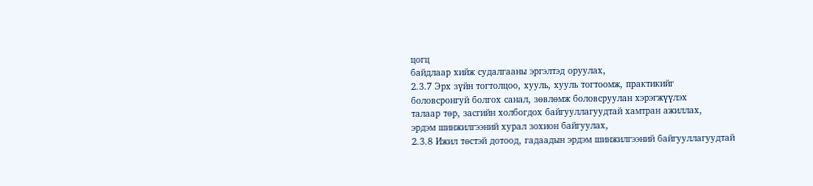цогц
байдлаар хийж судалгааны эргэлтэд оруулах,
2.3.7 Эрх зүйн тогтолцоо, хууль, хууль тогтоомж, практикийг
боловсронгуй болгох санал, зөвлөмж боловсруулан хэрэгжүүлэх
талаар төр, засгийн холбогдох байгууллагуудтай хамтран ажиллах,
эрдэм шинжилгээний хурал зохион байгуулах,
2.3.8 Ижил төстэй дотоод, гадаадын эрдэм шинжилгээний байгууллагуудтай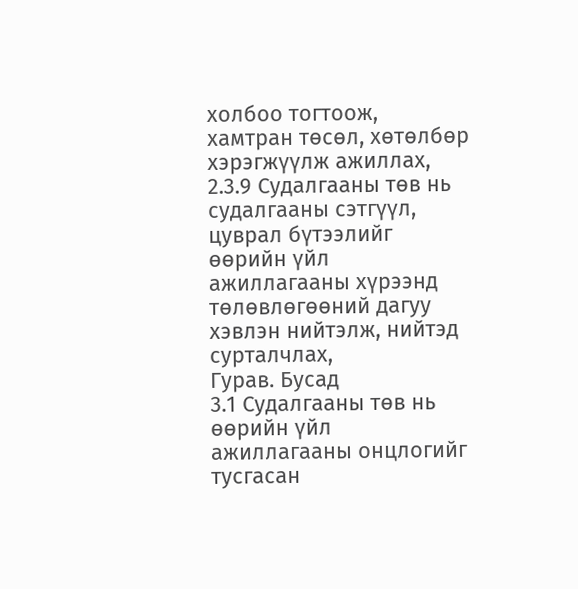холбоо тогтоож, хамтран төсөл, хөтөлбөр
хэрэгжүүлж ажиллах,
2.3.9 Судалгааны төв нь судалгааны сэтгүүл, цуврал бүтээлийг өөрийн үйл
ажиллагааны хүрээнд төлөвлөгөөний дагуу хэвлэн нийтэлж, нийтэд
сурталчлах,
Гурав. Бусад
3.1 Судалгааны төв нь өөрийн үйл ажиллагааны онцлогийг тусгасан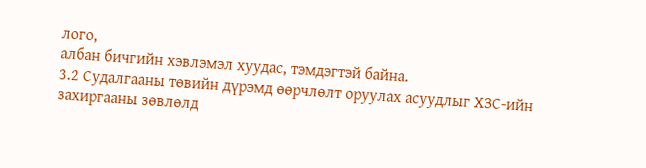лого,
албан бичгийн хэвлэмэл хуудас, тэмдэгтэй байна.
3.2 Судалгааны төвийн дүрэмд өөрчлөлт оруулах асуудлыг ХЗС-ийн
захиргааны зөвлөлд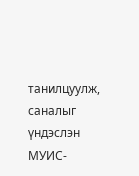танилцуулж, саналыг үндэслэн МУИС-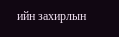ийн захирлын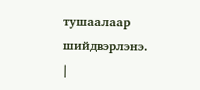тушаалаар шийдвэрлэнэ.
|